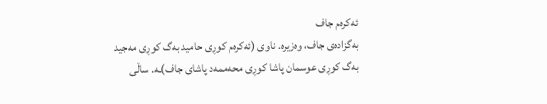ئەکرەم جاف
بەگزادەی جاف، وەزیرە. ناوی (ئەکرەم کوڕى حاميد بەگ کوڕى مەجيد بەگ کوڕى عوسمان پاشا کوڕى محەممەد پاشاى جاف)ـه. ساڵى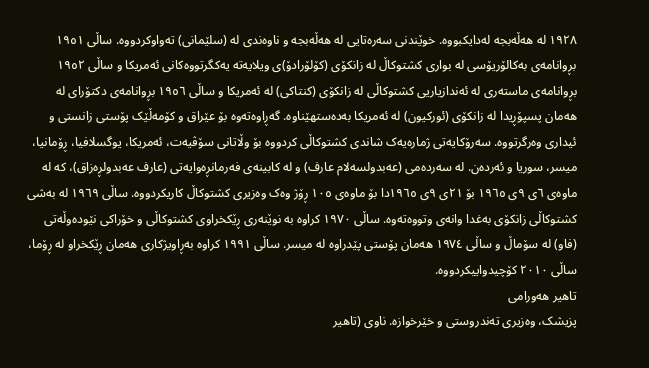١٩٢٨ لە هەڵەبجە لەدایکبووە. خوێندنى سەرەتايى لە هەڵەبجە و ناوەندى لە (سلێمانى) تەواوکردووه. ساڵى ١٩٥١ بڕوانامەى بەکالۆريۆسى له بوارى کشتوکاڵ لە زانکۆى (کۆلۆرادۆ)ى ويلايەتە يەکگرتووەکانى ئەمريکا و ساڵى ١٩٥٢ بڕوانامەى ماستەرى لە ئەندازياريى کشتوکاڵى لە زانکۆى (کنتاکى) لە ئەمريکا و ساڵى ١٩٥٦ بڕوانامەى دکتۆراى لە هەمان پسپۆڕيدا لە زانکۆى (ئورکيون) لە ئەمريکا بەدەستهێناوە. گەڕاوەتەوە بۆ عێراق و کۆمەڵێک پۆستى زانستى و ئيدارى وەرگرتووە. سەرۆکايەتى ژمارەيەک شاندى کشتوکاڵى کردووە بۆ وڵاتانى سۆڤيەت، ئەمريکا، يوگسلافيا، ڕۆمانيا، ميسر، سوريا و ئەردەن. لە سەردەمی (عەبدولسەلام عارف) و لە کابینەی فەرمانڕەوایەتی (عارف عەبدولڕەزاق)، کە لە ماوەی ٦ی ٩ی ١٩٦٥ بۆ ٢١ی ٩ی ١٩٦٥دا بۆ ماوەی ١٠٥ ڕۆژ وەک وەزیری کشتوکاڵ کاریکردووە. ساڵى ١٩٦٩ لە بەشى کشتوکاڵى زانکۆى بەغدا وانەى وتووەتەوە. ساڵى ١٩٧٠ کراوە بە نوێنەرى ڕێکخراوى کشتوکاڵى و خۆراکى نێودەوڵەتى (فاو) لە سۆماڵ و ساڵى ١٩٧٤ هەمان پۆستى پێدراوە لە ميسر. ساڵى ١٩٩١ کراوە بەڕاويژکارى هەمان ڕێکخراو لە ڕۆما، ساڵى ٢٠١٠ کۆچیدواییکردووە.
تاهیر هەورامی
پزیشک، وەزیری تەندروستی و خێرخوازە. ناوی (تاهیر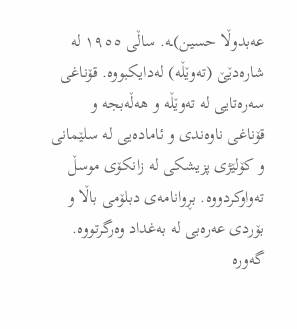عەبدوڵا حسین)ـە. ساڵی ١٩٥٥ لە شارەدێێ (تەوێڵە) لەدایکبووە. قۆناغی سەرەتایی لە تەوێڵە و هەڵەبجە و قۆناغی ناوەندی و ئامادەیی لە سلێمانی و کۆلێژی پزیشکی لە زانکۆی موسڵ تەواوکردووە. بڕوانامەی دبلۆمی باڵا و بۆردی عەرەبی لە بەغداد وەرگرتووە. گەورە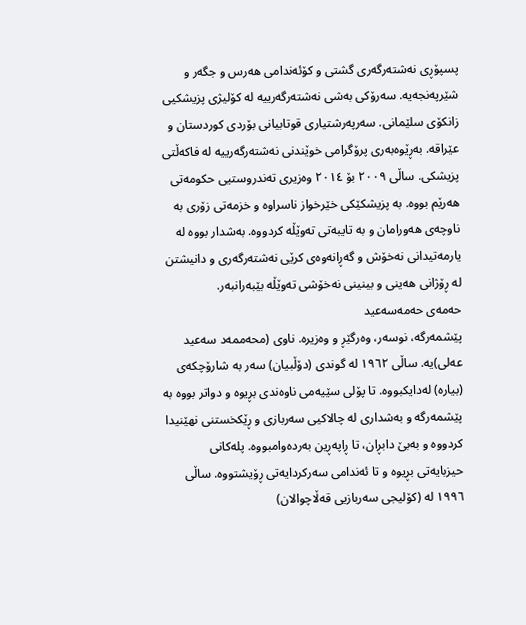پسپۆڕی نەشتەرگەری گشتی و کۆئەندامی هەرس و جگەر و شێرپەنجەیە. سەرۆکی بەشی نەشتەرگەرییە لە کۆلیژی پزیشکیی زانکۆی سلێمانی. سەرپەرشتیاری قوتابیانی بۆردی کوردستان و عێراقه. بەڕێوەبەری پرۆگرامی خوێندنی نەشتەرگەرییە لە فاکەڵتی پزیشکی. ساڵی ٢٠٠٩ بۆ ٢٠١٤ وەزیری تەندروستیی حکومەتی هەرێم بووە. بە پزیشکێکی خێرخواز ناسراوە و خزمەتی زۆری بە ناوچەی هەورامان و بە تایبەتی تەوێڵە کردووە. بەشدار بووە لە یارمەتیدانی نەخۆش و گەڕانەوەی کرێی نەشتەرگەری و دانیشتن لە ڕۆژانی هەینی و بینینی نەخۆشی تەوێڵە بێبەرانبەر.
حەمەی حەمەسەعید
پێشمەرگە، نوسەر، وەرگێڕ و وەزیرە. ناوی (محەممەد سەعید عەلی)یە. ساڵی ١٩٦٢ لە گوندی (دۆڵبیان) سەر بە شارۆچکەی (بیارە) لەدایکبووە. تا پۆلی سێیەمی ناوەندی بڕیوە و دواتر بووە بە پێشمەرگە و بەشداری لە چالاکیی سەربازی و ڕێکخستنی نهێنیدا کردووه و بەبێ دابڕان، تا ڕاپەڕین بەردەوامبووە. پلەکانی حیزبایەتی بڕیوە و تا ئەندامی سەرکردایەتی ڕۆیشتووە. ساڵی ١٩٩٦ لە (کۆلیجی سەربازیی قەڵاچوالان)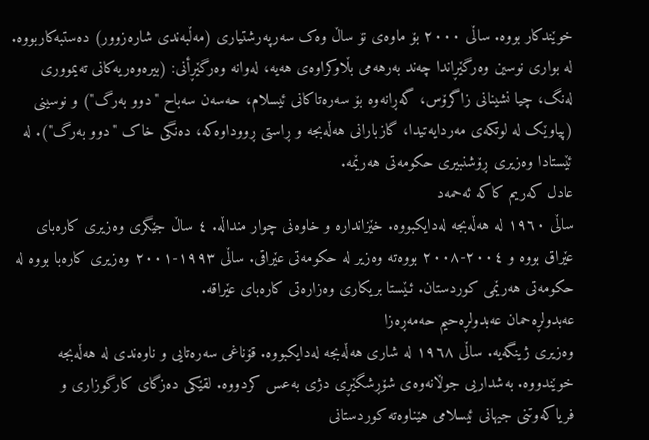خوێندکار بووە. ساڵی ٢٠٠٠ بۆ ماوەی نۆ ساڵ وەک سەرپەرشتیاری (مەڵبەندی شارەزوور) دەستبەکاربووە. لە بواری نوسین وەرگێڕاندا چەند بەرهەمی بڵاوکراوەی هەیە، لەوانە وەرگێڕأنی: (بیرەوەریەکانی تەیمووری لەنگ، چیا نشینانی زاگرۆس، گەڕانەوە بۆ سەرەتاکانى ئيسلام، حەسەن سەباح "دوو بەرگ") و نوسینی (پياوێک لە لوتکەى مەردايەتيدا، گازبارانى هەڵەبجە و ڕاستى ڕووداوەکه، دەنگى خاک "دوو بەرگ"). لە ئێستادا وەزیری ڕۆشنبیری حکومەتی هەرێمە.
عادل کەریم کاکە ئەحمەد
ساڵی ١٩٦٠ لە هەڵەبجە لەدایکبووە. خێزاندارە و خاوەنی چوار منداڵە. ٤ ساڵ جێگری وەزیری کارەبای عێراق بووە و ٢٠٠٤-٢٠٠٨ بووەتە وەزیر لە حکومەتی عێراقی. ساڵی ١٩٩٣-٢٠٠١ وەزیری کارەبا بووە لە حکومەتی هەرێمی کوردستان. ئـێستا بریکاری وەزارەتی کارەبای عێراقە.
عەبدولڕەحمان عەبدولڕەحیم حەمەڕەزا
وەزیری ژینگەیە. ساڵی ١٩٦٨ لە شاری هەڵەبجە لەدایکبووە. قۆناغی سەرەتایی و ناوەندی لە هەڵەبجە خوێندووە. بەشداریی جوڵانەوەی شۆڕشگێڕی دژی بەعس کردووە. لقێکی دەزگای کارگوزاری و فریاکەوتنی جیهانی ئیسلامی هێناوەتە کوردستانی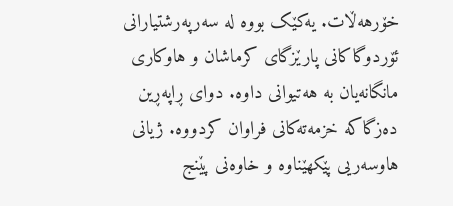خۆرهەڵات. یەکێک بووە لە سەرپەرشتیارانی ئۆردوگاکانی پارێزگای کرماشان و هاوکاری مانگانەیان بە هەتیوانی داوە. دوای ڕاپەڕین دەزگاکە خزمەتەکانی فراوان کردووە. ژیانی هاوسەریی پێکهێناوە و خاوەنی پێنج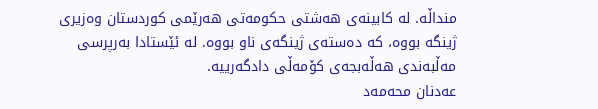منداڵە. لە کابینەی هەشتی حکومەتی هەرێمی کوردستان وەزیری ژینگە بووە، کە دەستەی ژینگەی ناو بووە. لە ئێستادا بەرپرسی مەڵبەندی هەڵەبجەی کۆمەڵی دادگەرییە.
عەدنان محەمەد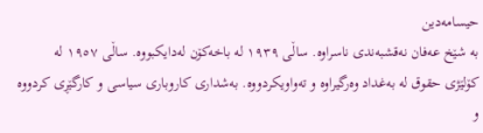حیسامەدین
بە شێخ عەفان نەقشبەندی ناسراوە. ساڵی ١٩٣٩ لە باخەکۆن لەدایکبووە. ساڵی ١٩٥٧ لە کۆلێژی حقوق لە بەغداد وەرگیراوە و تەواویکردووە. بەشداری کاروباری سیاسی و کارگێڕی کردووە و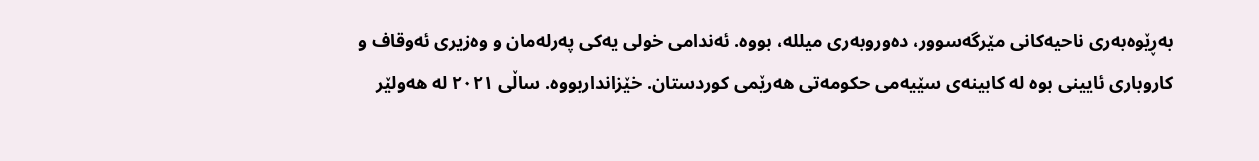بەڕێوەبەری ناحیەکانی مێرگەسوور، دەوروبەری میللە، بووە. ئەندامی خولی یەکی پەرلەمان و وەزیری ئەوقاف و کاروباری ئایینی بوە لە کابینەی سێیەمی حکومەتی هەرێمی کوردستان. خێزانداربووە. ساڵی ٢٠٢١ لە هەولێر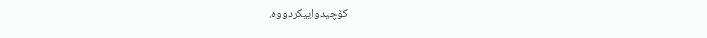کۆچیدواییکردووە.